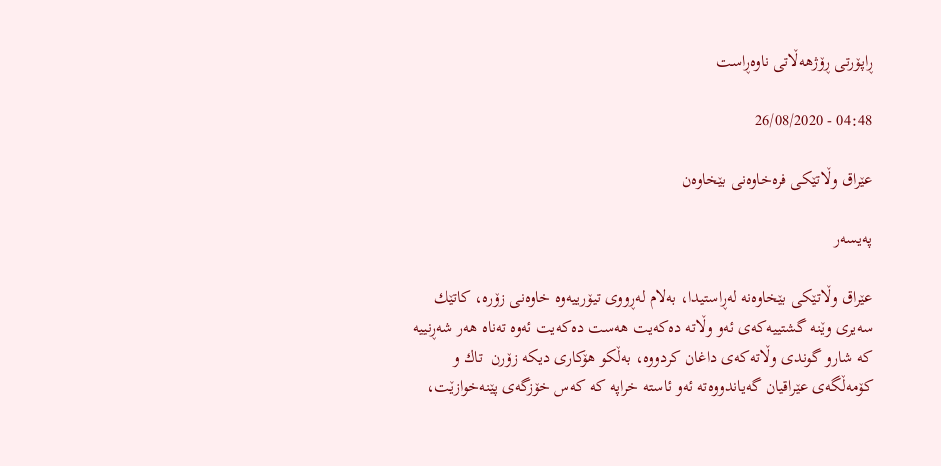ڕاپۆرتی ڕۆژهەڵاتی ناوەڕاست

04:48 - 26/08/2020

عێراق وڵاتێكی فره‌خاوه‌نی بێخاوه‌ن‌

پەیسەر

عێراق وڵاتێكی بێخاوه‌نه‌ له‌ڕاستیدا، به‌لام له‌ڕووی تیۆرییه‌وه‌ خاوه‌نی زۆره‌، كاتێك سه‌یری وێنه‌ گشتییه‌كه‌ی ئه‌و وڵاته‌ ده‌كه‌یت هه‌ست ده‌كه‌یت ئه‌وه‌ ته‌ناه هه‌ر شه‌ڕنییه‌ كه‌ شارو گوندی وڵاته‌كه‌ی داغان كردووه‌، به‌ڵكو هۆكاری دیكه‌ زۆرن ‌ تاك و كۆمه‌ڵگه‌ی عێراقیان گه‌یاندووه‌ته‌ ئه‌و ئاسته‌ خراپه‌ كه‌ كه‌س خۆزگه‌ی پێنه‌خوازێت،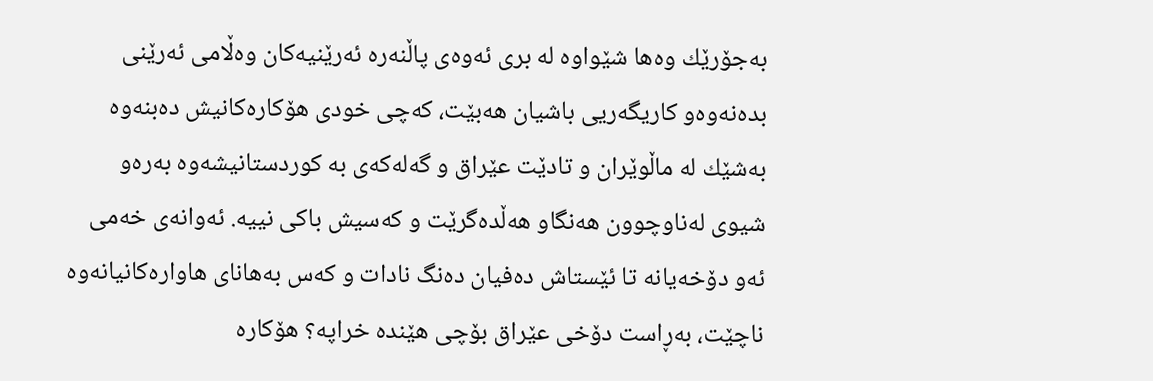به‌جۆرێك وه‌ها شێواوه‌ له‌ بری ئه‌وه‌ی پاڵنه‌ره‌ ئه‌رێنیه‌كان وه‌ڵامی ئه‌رێنی بده‌نه‌وه‌و كاریگه‌ریی باشیان هه‌بێت، كه‌چی خودی هۆكاره‌كانیش ده‌بنه‌وه‌ به‌شێك له‌ ماڵوێران و تادێت عێراق و گه‌له‌كه‌ی به‌ كوردستانیشه‌وه‌ به‌ره‌و شیوی له‌ناوچوون هه‌نگاو هه‌ڵده‌گرێت و كه‌سیش باكی نییه‌. ئه‌وانه‌ی خه‌می ئه‌و دۆخه‌یانه‌ تا ئێستاش ده‌فیان ده‌نگ نادات و كه‌س به‌هانای هاواره‌كانیانه‌وه‌ ناچێت، به‌ڕاست دۆخی عێراق بۆچی هێنده‌ خراپه‌؟ هۆكاره‌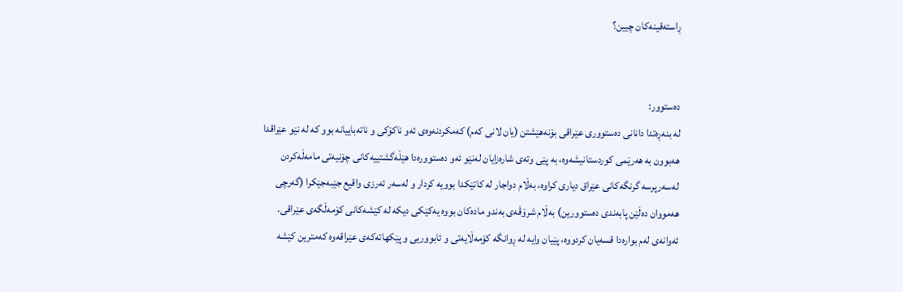ڕاسته‌قینه‌كان چیین؟


ده‌ستوور:
له‌ بنه‌ڕه‌تدا دانانی ده‌ستووری عێراقی بۆنه‌هێشتن (یان لانی كه‌م) كه‌مكردنه‌وه‌ی ئه‌و ناكۆكی و ناته‌باییانه‌ بوو كه‌ له‌ نێو عێراقدا هه‌بوون به‌ هه‌رێمی كوردستانیشه‌وه‌، به‌ پێی وته‌ی شاره‌زایان له‌نێو ئه‌و ده‌ستووره‌دا هێڵه‌گشتییه‌كانی چۆنیه‌تی مامه‌ڵه‌كردن له‌سه‌رپرسه‌ گرنگه‌كانی عێراق دیاری كراوه‌، به‌ڵام دواجار له‌ كاتێكدا بوویه‌ كردار و له‌سه‌ر ئه‌رزی واقیع جێبه‌جێكرا (گه‌رچی هه‌مووان ده‌ڵێن پابه‌ندی ده‌ستوورین) به‌ڵام شرۆڤه‌ی به‌ندو ماده‌كان بووه‌ یه‌كێكی دیكه‌ له‌ كێشه‌كانی كۆمه‌ڵگه‌ی عێراقی.
ئه‌وانه‌ی له‌م بواره‌دا قسه‌یان كردووه‌، پێیان وایه‌ له‌ ڕوانگه‌ كۆمه‌ڵایه‌تی و ئابووریی و پێكهاته‌كه‌ی عێراقه‌وه‌ كه‌مترین كێشه‌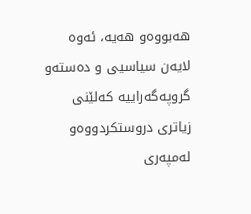هه‌بووه‌و هه‌یه‌، ئه‌وه‌ لایه‌ن سیاسیی و ده‌سته‌و گروپه‌گه‌راییه‌ كه‌لێنی زیاتری دروستكردووه‌و له‌مپه‌ری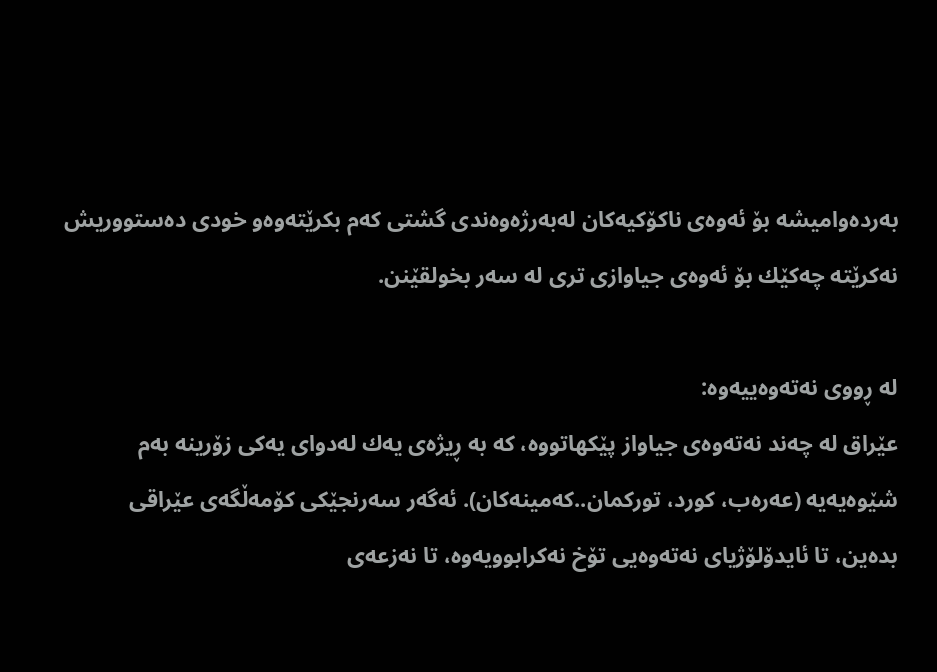به‌رده‌وامیشه‌ بۆ ئه‌وه‌ی ناكۆكیه‌كان له‌به‌رژه‌وه‌ندی گشتی كه‌م بكرێته‌وه‌و خودی ده‌ستووریش نه‌كرێته‌ چه‌كێك بۆ ئه‌وه‌ی جیاوازی تری له‌ سه‌ر بخولقێنن.

له‌ ڕووی نه‌ته‌وه‌ییه‌وه‌:
عێراق له‌ چه‌ند نه‌ته‌وه‌ی جیاواز پێكهاتووه‌، كه‌ به‌ ڕیژه‌ی یه‌ك له‌دوای یه‌كی زۆرینه‌ به‌م شێوه‌یه‌یه‌ (عه‌ره‌ب، كورد، توركمان..كه‌مینه‌كان). ئه‌گه‌ر سه‌رنجێكی كۆمه‌ڵگه‌ی عێراقی بده‌ین، تا ئایدۆلۆژیای نه‌ته‌وه‌یی تۆخ نه‌كرابوویه‌وه‌، تا نه‌زعه‌ی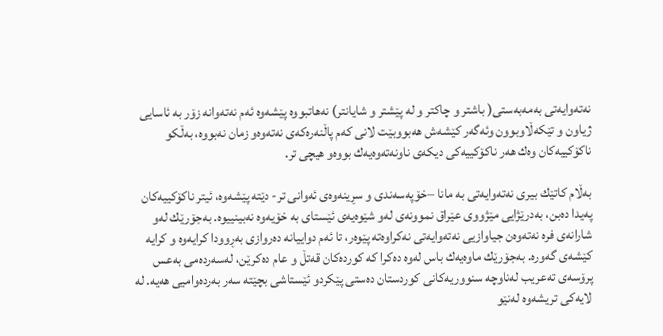نه‌ته‌وایه‌تی به‌مه‌به‌ستی( باشتر و چاكتر و له‌ پێشتر و شایانتر) نه‌هاتبووه‌ پێشه‌وه‌ ئه‌م نه‌ته‌وانه‌ زۆر به‌ ئاسایی ژیاون و تێكه‌ڵاوبوون وئه‌گه‌ر كێشه‌ش هه‌بووبێت لانی كه‌م پاڵنه‌ره‌كه‌ی نه‌ته‌وه‌و زمان نه‌بووه‌، به‌ڵكو ناكۆكییه‌كان وه‌ك هه‌ر ناكۆكییه‌كی دیكه‌ی ناونه‌ته‌وه‌یه‌ك بووه‌و هیچی تر.

به‌ڵام كاتێك بیری نه‌ته‌وایه‌تی به‌ مانا –خۆپه‌سه‌ندی و سڕینه‌وه‌ی ئه‌وانی تر- دێته‌ پێشه‌وه‌، ئیتر ناكۆكییه‌كان په‌یدا ده‌بن، به‌درێژایی مێژووی عێراق نموونه‌ی له‌و شێوه‌یه‌ی ئێستای به‌ خۆیه‌وه‌ نه‌بینییوه‌. به‌جۆرێك له‌و شارانه‌ی فره‌ نه‌ته‌وه‌ن جیاوازیی نه‌ته‌وایه‌تی نه‌كراوه‌ته‌ پێوه‌ر، تا ئه‌م دواییانه‌ ده‌روازی به‌ڕوودا كرایه‌وه‌ و كرایه‌ كێشه‌ی گه‌وره‌. به‌جۆرێك ماوه‌یه‌ك باس له‌وه‌ ده‌كرا كه‌ كورده‌كان قه‌تڵ و عام ده‌كرێن، له‌سه‌رده‌می به‌عس پرۆسه‌ی ته‌عریب له‌ناوچه‌ سنووریه‌كانی كوردستان ده‌ستی پێكردو ئێستاشی بچێته‌ سه‌ر به‌رده‌وامیی هه‌یه‌. له‌ لایه‌كی تریشه‌وه‌ له‌نێو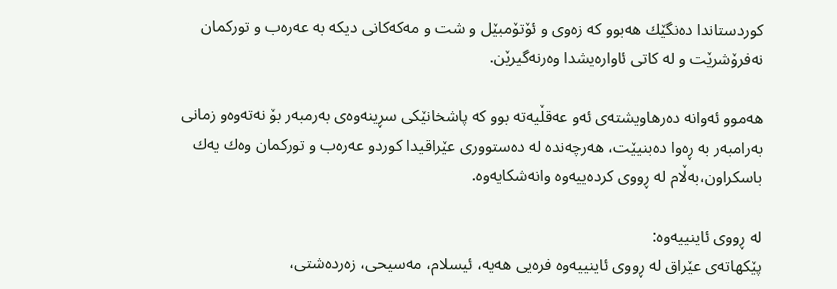كوردستاندا ده‌نگێك هه‌بوو كه‌ زه‌وی و ئۆتۆمبێل و شت و مه‌كه‌كانی دیكه‌ به‌ عه‌ره‌ب و توركمان نه‌فرۆشرێت و له‌ كاتی ئاواره‌یشدا وه‌رنه‌گیرێن.

هه‌موو ئه‌وانه‌ ده‌رهاویشته‌ی ئه‌و عه‌قڵیه‌ته‌ بوو كه‌ پاشخانێكی سڕینه‌وه‌ی به‌رمبه‌ر بۆ نه‌ته‌وه‌و زمانی به‌رامبه‌ر به‌ ڕه‌وا ده‌بنیێت، هه‌رچه‌نده‌ له‌ ده‌ستووری عێراقیدا كوردو عه‌ره‌ب و توركمان وه‌ك یه‌ك باسكراون،به‌ڵام له‌ ڕووی كرده‌ییه‌وه‌ وانه‌شكایه‌وه‌.

له‌ ڕووی ئاینییه‌وه:
پێكهاته‌ی عێراق له‌ ڕووی ئاینییه‌وه‌ فره‌یی هه‌یه، ئیسلام، مه‌سیحی، زه‌رده‌شتی،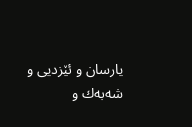یارسان و ئێزدیی و شه‌به‌ك و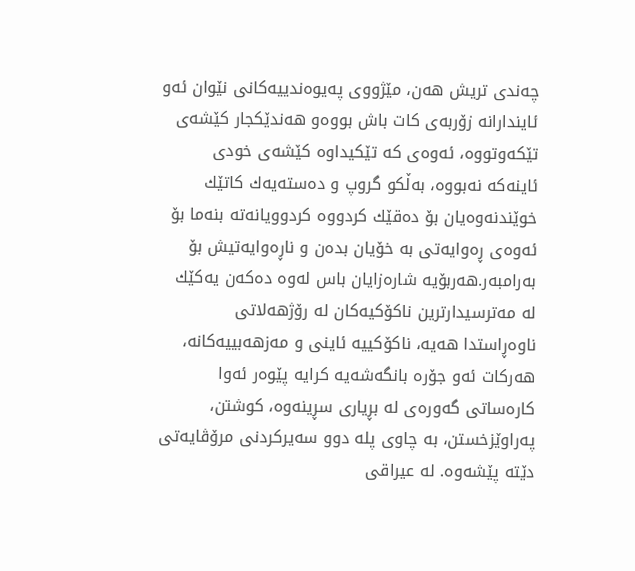چه‌ندی تریش هه‌ن، مێژووی په‌یوه‌ندییه‌كانی نێوان ئه‌و ئایندارانه‌ زۆربه‌ی كات باش بووه‌و هه‌ندێكجار كێشه‌ی تێكه‌وتووه‌، ئه‌وه‌ی كه‌ تێكیداوه‌ كێشه‌ی خودی ئاینه‌كه‌ نه‌بووه‌، به‌ڵكو گروپ و ده‌سته‌یه‌ك كاتێك خوێندنه‌وه‌یان بۆ ده‌قێك كردووه‌ كردوویانه‌ته‌ بنه‌ما بۆ ئه‌وه‌ی ڕه‌وایه‌تی به‌ خۆیان بده‌ن و ناڕه‌وایه‌تیش بۆ به‌رامبه‌ر.هه‌ربۆیه‌ شاره‌زایان باس له‌وه‌ ده‌كه‌ن یه‌كێك له‌ مه‌ترسیدارترین ناكۆكیه‌كان له‌ رۆژهه‌لاتی ناوه‌ڕاستدا هه‌یه‌، ناكۆكییه‌ ئاینی و مه‌زهه‌بییه‌كانه‌، هه‌ركات ئه‌و جۆره‌ بانگه‌شه‌یه‌ كرایه‌ پێوه‌ر ئه‌وا كاره‌ساتی گه‌وره‌ی له‌ بڕیاری سڕینه‌وه‌، كوشتن، په‌راوێزخستن، به‌ چاوی پله‌ دوو سه‌یركردنی مرۆڤایه‌تی دێته‌ پێشه‌وه‌. له عیراقی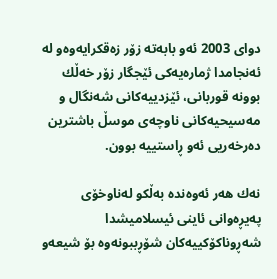دوای 2003 ئه‌و بابه‌ته‌ زۆر زه‌قكرایه‌وه‌و له‌ ئه‌نجامدا ژماره‌یه‌كی ئێجگار زۆر خه‌ڵك بوونه‌ قوربانی، ئێزدییه‌كانی شه‌نگال و مه‌سیحیه‌كانی ناوچه‌ی موسڵ باشترین ده‌رخه‌ریی ئه‌و ڕاستییه‌ بوون.

نه‌ك هه‌ر ئه‌وه‌نده‌ به‌ڵكو له‌ناوخۆی په‌یڕه‌وانی ئاینی ئیسلامیشدا شه‌ڕوناكۆكییه‌كان شۆڕببونه‌وه‌ بۆ شیعه‌و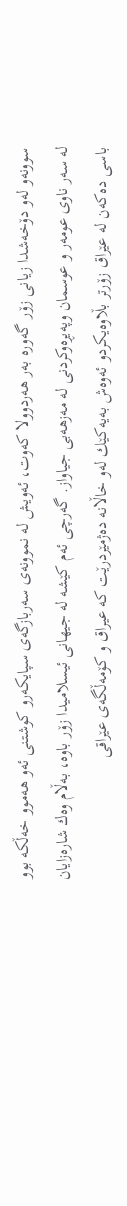سوونه‌و له‌و دۆخه‌شدا زیانی زۆر گه‌وره‌ به‌ر هه‌ردوولا كه‌وت، ئه‌ویش له‌ نموونه‌ی سه‌ربازگه‌ی سپایكه‌رو كوشتنی ئه‌و هه‌موو خه‌ڵكه‌ بوو له‌ سه‌ر ناوی عومه‌ر و عوسمان وپه‌یڕه‌وكردنی له‌ مه‌زهه‌بی جیاواز. گه‌رچی ئه‌م كێشه‌ له‌ جیهانی ئیسلامیدا زۆر باوه‌، به‌ڵام وه‌ك شاره‌زایان باسی ده‌كه‌ن له‌ عێراق زۆرتر بڵاوه‌یكردو ئه‌وه‌ش به‌یه‌كێك له‌و خاڵانه‌ ده‌ژمێردرێت كه‌ عیراق و كۆمه‌ڵگه‌ی عێراقی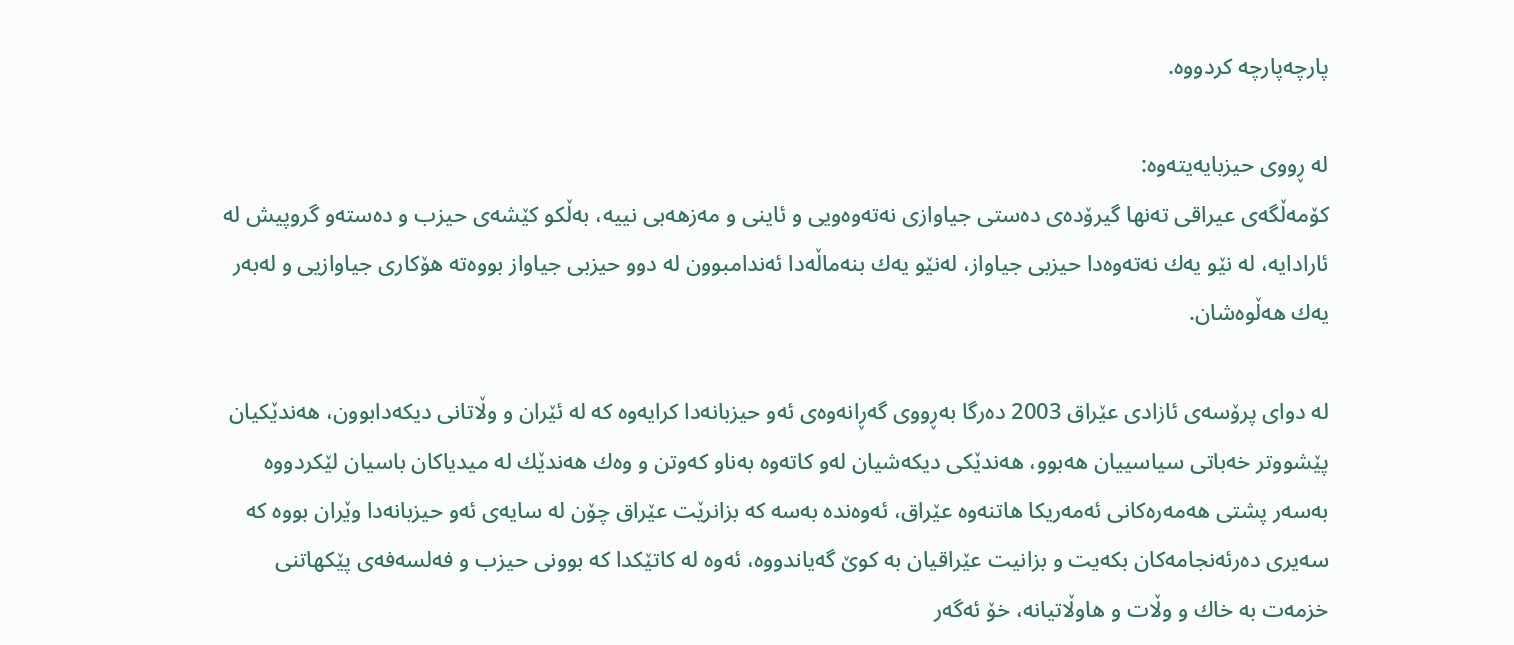پارچه‌پارچه‌ كردووه‌.

له‌ ڕووی حیزبایه‌یته‌وه‌:
كۆمه‌ڵگه‌ی عیراقی ته‌نها گیرۆده‌ی ده‌ستی جیاوازی نه‌ته‌وه‌ویی و ئاینی و مه‌زهه‌بی نییه‌، به‌ڵكو كێشه‌ی حیزب و ده‌سته‌و گروپیش له‌ ئارادایه‌، له‌ نێو یه‌ك نه‌ته‌وه‌دا حیزبی جیاواز، له‌نێو یه‌ك بنه‌ماڵه‌دا ئه‌ندامبوون له‌ دوو حیزبی جیاواز بووه‌ته‌ هۆكاری جیاوازیی و له‌به‌ر یه‌ك هه‌ڵوه‌شان.

له‌ دوای پرۆسه‌ی ئازادی عێراق 2003 ده‌رگا به‌ڕووی گه‌ڕانه‌وه‌ی ئه‌و حیزبانه‌دا كرایه‌وه‌ كه‌ له‌ ئێران و وڵاتانی دیكه‌دابوون، هه‌ندێكیان پێشووتر خه‌باتی سیاسییان هه‌بوو، هه‌ندێكی دیكه‌شیان له‌و كاته‌وه‌ به‌ناو كه‌وتن و وه‌ك هه‌ندێك له‌ میدیاكان باسیان لێكردووه‌ به‌سه‌ر پشتی هه‌مه‌ره‌كانی ئه‌مه‌ریكا هاتنه‌وه‌ عێراق، ئه‌وه‌نده‌ به‌سه‌ كه‌ بزانرێت عێراق چۆن له‌ سایه‌ی ئه‌و حیزبانه‌دا وێران بووه‌ كه‌ سه‌یری ده‌رئه‌نجامه‌كان بكه‌یت و بزانیت عێراقیان به‌ كوێ گه‌یاندووه‌، ئه‌وه‌ له‌ كاتێكدا كه‌ بوونی حیزب و فه‌لسه‌فه‌ی پێكهاتنی خزمه‌ت به‌ خاك و وڵات و هاوڵاتیانه‌، خۆ ئه‌گه‌ر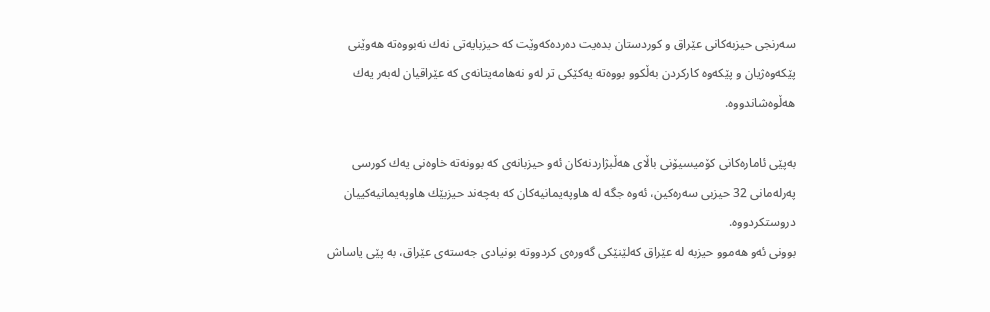سه‌رنجی حیزبه‌كانی عێراق و كوردستان بده‌یت ده‌رده‌كه‌وێت كه‌ حیزبایه‌تی نه‌ك نه‌بووه‌ته‌ هه‌وێنی پێكه‌وه‌ژیان و پێكه‌وه‌ كاركردن به‌ڵكوو بووه‌ته‌ یه‌كێكی تر له‌و نه‌هامه‌یتانه‌ی كه‌ عێراقیان له‌به‌ر یه‌ك هه‌ڵوه‌شاندووه‌.

به‌پێی ئاماره‌كانی كۆمیسیۆنی باڵای هه‌ڵبژاردنه‌كان ئه‌و حیزبانه‌ی كه‌ بوونه‌ته‌ خاوه‌نی یه‌ك كورسی په‌رله‌مانی 32 حیزبی سه‌ره‌كین، ئه‌وه‌ جگه‌ له‌ هاوپه‌یمانیه‌كان كه‌ به‌چه‌ند حیزبێك هاوپه‌یمانیه‌كییان دروستكردووه‌.
بوونی ئه‌و هه‌موو حیزبه‌ له‌ عێراق كه‌لێنێكی گه‌وره‌ی كردووته‌ بونیادی جه‌سته‌ی عێراق، به‌ پێی یاساش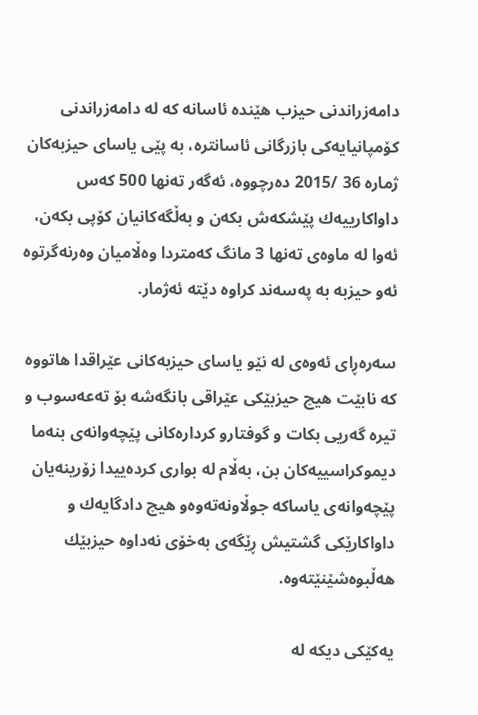دامه‌زراندنی حیزب هێنده‌ ئاسانه‌ كه‌ له‌ دامه‌زراندنی كۆمپانیایه‌كی بازرگانی ئاسانتره‌، به‌ پێی یاسای حیزبه‌كان ژماره‌ 36 /2015 ده‌رچووه‌، ئه‌گه‌ر ته‌نها 500 كه‌س داواكارییه‌ك پێشكه‌ش بكه‌ن و به‌ڵگه‌كانیان كۆپی بكه‌ن، ئه‌وا له‌ ماوه‌ی ته‌نها 3 مانگ كه‌متردا وه‌ڵامیان وه‌رنه‌گرتوه‌ ئه‌و حیزبه‌ به‌ په‌سه‌ند كراوه‌ دێته‌ ئه‌ژمار.

سه‌ره‌ڕای ئه‌وه‌ی له‌ نێو یاسای حیزبه‌كانی عێراقدا هاتووه‌ كه‌ نابێت هیچ حیزبێكی عێراقی بانگه‌شه‌ بۆ ته‌عه‌سوب و تیره‌ گه‌ریی بكات و گوفتارو كرداره‌كانی پێچه‌وانه‌ی بنه‌ما دیموكراسییه‌كان بن، به‌ڵام له‌ بواری كرده‌ییدا زۆرینه‌یان پێچه‌وانه‌ی یاساكه‌ جوڵاونه‌ته‌وه‌و هیچ دادگایه‌ك و داواكارێكی گشتیش ڕێگه‌ی به‌خۆی نه‌داوه‌ حیزبێك هه‌ڵبوه‌شێنێته‌وه‌.

یه‌كێكی دیكه‌ له‌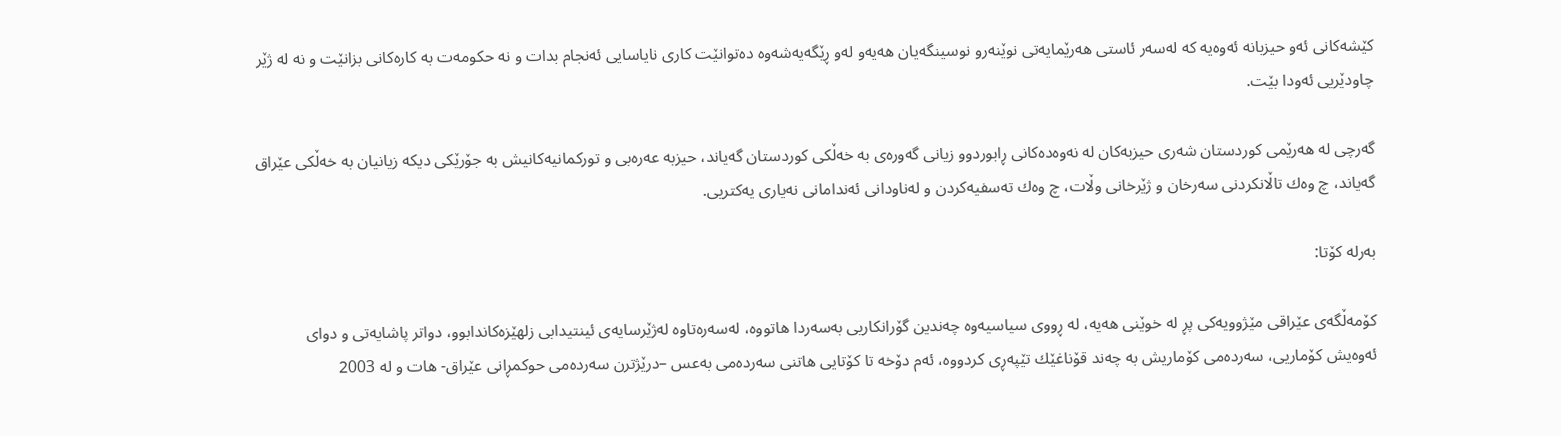كێشه‌كانی ئه‌و حیزبانه‌ ئه‌وه‌یه‌ كه‌ له‌سه‌ر ئاستی هه‌رێمایه‌تی نوێنه‌رو نوسینگه‌یان هه‌یه‌و له‌و ڕێگه‌یه‌شه‌وه‌ ده‌توانێت كاری نایاسایی ئه‌نجام بدات و نه‌ حكومه‌ت به‌ كاره‌كانی بزانێت و نه‌ له‌ ژێر چاودێریی ئه‌ودا بێت.

گه‌رچی له‌ هه‌رێمی كوردستان شه‌ری حیزبه‌كان له‌ نه‌وه‌ده‌كانی ڕابوردوو زیانی گه‌وره‌ی به‌ خه‌ڵكی كوردستان گه‌یاند، حیزبه‌ عه‌ره‌بی و توركمانیه‌كانیش به‌ جۆرێكی دیكه‌ زیانیان به‌ خه‌ڵكی عێراق گه‌یاند، چ وه‌ك تاڵانكردنی سه‌رخان و ژێرخانی وڵات، چ وه‌ك ته‌سفیه‌كردن و له‌ناودانی ئه‌ندامانی نه‌یاری یه‌كتریی.

به‌رله‌ كۆتا:

كۆمه‌ڵگه‌ی عێراقی مێژوویه‌كی پڕ له‌ خوێنی هه‌یه‌، له‌ ڕووی سیاسیه‌وه‌ چه‌ندین گۆرانكاریی به‌سه‌ردا هاتووه‌، له‌سه‌ره‌تاوه‌ له‌ژێرسایه‌ی ئینتیدابی زلهێزه‌كاندابوو، دواتر پاشایه‌تی و دوای ئه‌وه‌یش كۆماریی، سه‌رده‌می كۆماریش به‌ چه‌ند قۆناغێك تێپه‌ڕی كردووه‌، ئه‌م دۆخه‌ تا كۆتایی هاتنی سه‌رده‌می به‌عس –درێژترن سه‌رده‌می حوكمڕانی عێراق- هات و له‌ 2003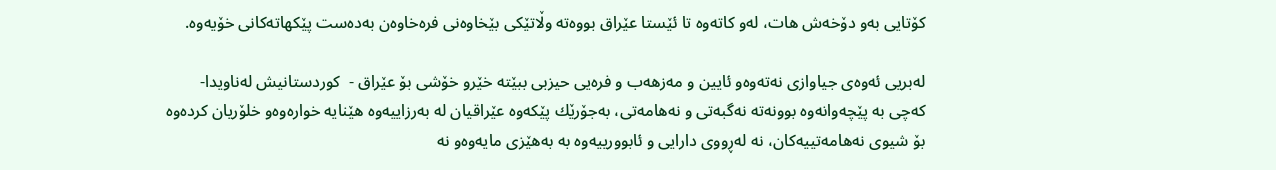كۆتایی به‌و دۆخه‌ش هات، له‌و كاته‌وه‌ تا ئێستا عێراق بووه‌ته‌ وڵاتێكی بێخاوه‌نی فره‌خاوه‌ن به‌ده‌ست پێكهاته‌كانی خۆیه‌وه‌.

له‌بریی ئه‌وه‌ی جیاوازی نه‌ته‌وه‌و ئایین و مه‌زهه‌ب و فره‌یی حیزبی ببێته‌ خێرو خۆشی بۆ عێراق -  كوردستانیش له‌ناویدا- كه‌چی به‌ پێچه‌وانه‌وه‌ بوونه‌ته‌ نه‌گبه‌تی و نه‌هامه‌تی، به‌جۆرێك پێكه‌وه‌ عێراقیان له‌ به‌رزاییه‌وه‌ هێنایه‌ خواره‌وه‌و خلۆریان كرده‌وه‌ بۆ شیوی نه‌هامه‌تییه‌كان، نه‌ له‌ڕووی دارایی و ئابوورییه‌وه‌ به‌ به‌هێزی مایه‌وه‌و نه‌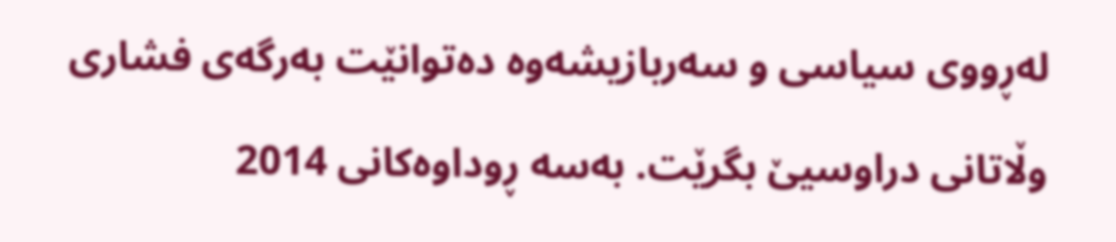له‌ڕووی سیاسی و سه‌ربازیشه‌وه‌ ده‌توانێت به‌رگه‌ی فشاری وڵاتانی دراوسیێ بگرێت. به‌سه‌ ڕوداوه‌كانی 2014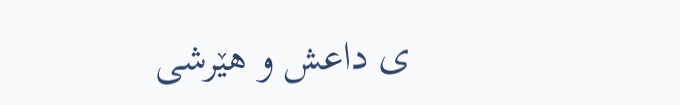ی داعش و هێرشی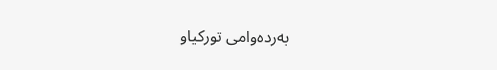به‌رده‌وامی توركیاو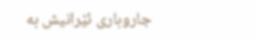جاروباری ئێرانیش به‌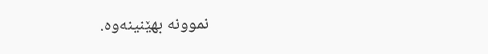نموونه‌ بهێنینه‌وه‌.